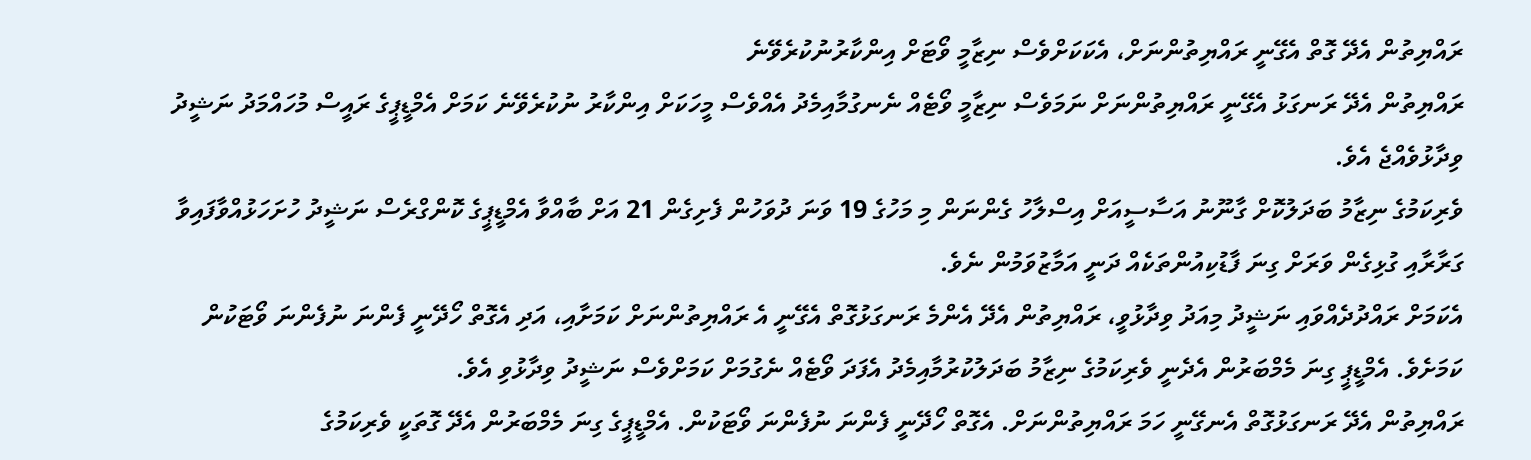ރައްޔިތުން އެދޭ ގޮތް އެގޭނީ ރައްޔިތުންނަށް، އެކަކަށްވެސް ނިޒާމީ ވޯޓަށް އިންކާރުނުކުރެވޭނެ
ރައްޔިތުން އެދޭ ރަނގަޅު އެގޭނީ ރައްޔިތުންނަށް ނަމަވެސް ނިޒާމީ ވޯޓެއް ނެނގުމާއިމެދު އެއްވެސް މީހަކަށް އިންކާރު ނުކުރެވޭނެ ކަމަށް އެމްޑީޕީގެ ރައީސް މުހައްމަދު ނަޝީދު ވިދާޅުވެއްޖެ އެވެ.
ވެރިކަމުގެ ނިޒާމު ބަދަލުކޮށް ގާނޫނު އަސާސީއަށް އިސްލާހު ގެންނަން މި މަހުގެ 19 ވަނަ ދުވަހުން ފެށިގެން 21 އަށް ބާއްވާ އެމްޑީޕީގެ ކޮންގްރެސް ނަޝީދު ހުށަހަޅުއްވާފައިވާ ގަރާރާއި ގުޅިގެން ވަރަށް ގިނަ ފާޑުކިއުންތަކެއް ދަނީ އަމާޒުވަމުން ނެވެ.
އެކަމަށް ރައްދުދެއްވައި ނަޝީދު މިއަދު ވިދާޅުވީ، ރައްޔިތުން އެދޭ އެންމެ ރަނގަޅުގޮތް އެގޭނީ އެ ރައްޔިތުންނަށް ކަމަށާއި، އަދި އެގޮތް ހޯދޭނީ ފެންނަ ނުފެންނަ ވޯޓަކުން ކަމަށެވެ. އެމްޑީޕީ ގިނަ މެމްބަރުން އެދެނީ ވެރިކަމުގެ ނިޒާމު ބަދަލުކުރުމާއިމެދު އެފަދަ ވޯޓެއް ނެގުމަށް ކަމަށްވެސް ނަޝީދު ވިދާޅުވި އެވެ.
ރައްޔިތުން އެދޭ ރަނގަޅުގޮތް އެނގޭނީ ހަމަ ރައްޔިތުންނަށް. އެގޮތް ހޯދޭނީ ފެންނަ ނުފެންނަ ވޯޓަކުން. އެމްޑީޕީގެ ގިނަ މެމްބަރުން އެދޭ ގޮތަކީ ވެރިކަމުގެ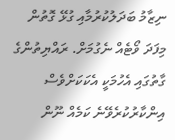ނިޒާމު ބަދަލުކުރުމާއި ގުޅޭ ގޮތުން މިފަދަ ވޯޓެއް ނެގުމަށް. ރައްޔިތުންގެ ގާތުގައި އެހުމަކީ އެކަކަށްވެސް އިންކާރުކުރެވޭނެ ކަމެއް ނޫން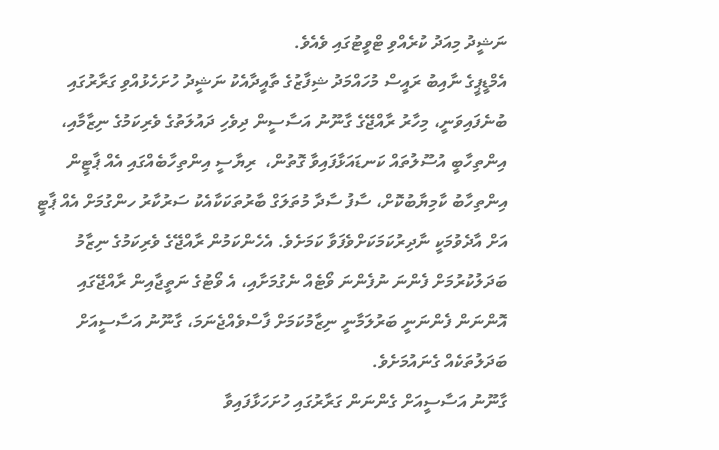ނަޝީދު މިއަދު ކުރެއްވި ޓްވީޓުގައި ވެއެވެ.
އެމްޑީޕީގެ ނާއިބު ރައީސް މުހައްމަދު ޝިފާޒުގެ ތާއީދާއެކު ނަޝީދު ހުށަހެޅުއްވި ގަރާރުގައި ބުނެފައިވަނީ، މިހާރު ރާއްޖޭގެ ގާނޫނު އަސާސީން ދިވެހި ދައުލަތުގެ ވެރިކަމުގެ ނިޒާމާއި، އިންތިހާބީ އުސޫލުތައް ކަނޑައަޅާފައިވާ ގޮތުން،  ރިޔާސީ އިންތިހާބެއްގައި އެއް ޕާޓީން އިންތިހާބު ކާމިޔާބުކޮށް، ސާފު ސާދާ މުތަލަގް ބާރުތަކަކާއެކު ސަރުކާރު ހންގުމަށް އެއް ޕާޓީ އަށް އާދެވުމަކީ ނާދިރުކަމަކަށްވެފަވާ ކަމަށެވެ. އެހެންކަމުން ރާއްޖޭގެ ވެރިކަމުގެ ނިޒާމު ބަދަލުކުރުމަށް ފެންނަ ނުފެންނަ ވޯޓެއް ނެގުމަށާއި، އެ ވޯޓުގެ ނަތީޖާއިން ރާއްޖޭގައި އޮންނަން ފެންނަނީ ބަރުލަމާނީ ނިޒާމުކަމަށް ފާސްވެއްޖެނަމަ، ގާނޫނު އަސާސީއަށް ބަދަލުތަކެއް ގެނައުމަށެވެ.
ގާނޫނު އަސާސީއަށް ގެންނަން ގަރާރުގައި ހުށަހަޅާފައިވާ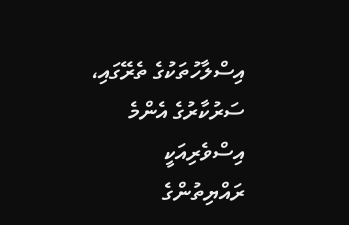އިސްލާހުތަކުގެ ތެރޭގައި، ސަރުކާރުގެ އެންމެ އިސްވެރިއަކީ ރައްޔިތުންގެ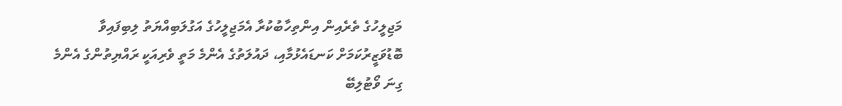މަޖިލީހުގެ ތެރެއިން އިންތިހާބުކުރާ އެމަޖިލީހުގެ އަގުލަބިއްޔަތު ލިބިފައިވާ ބޮޑުވަޒީރުކަމަށް ކަނޑައެޅުމާއި، ދައުލަތުގެ އެންމެ މަތީ ވެރިއަކީ ރައްޔިތުންގެ އެންމެ ގިނަ ވޯޓުލިބޭ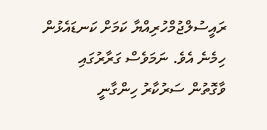ރައީސުލްޖުމްހުރިއްޔާ ކަމަށް ކަނޑައެޅުން ހިމެނެ އެވެ. ނަމަވެސް ގަރާރުގައި ވާގޮތުން ސަރުކާރު ހިންގާނީ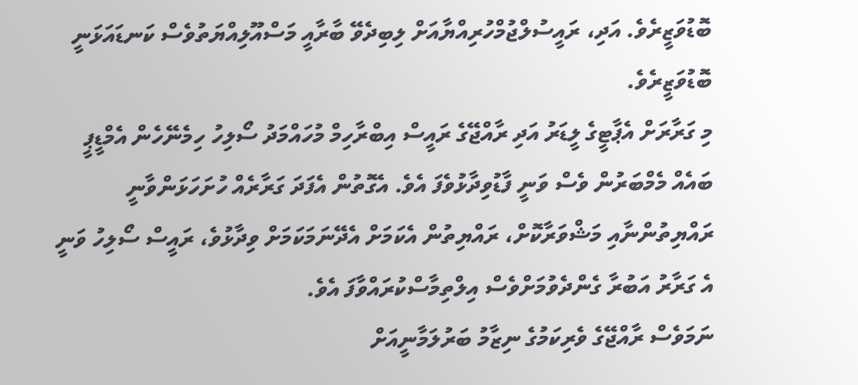ބޮޑުވަޒީރެވެ. އަދި، ރައީސުލްޖުމްހުރިއްޔާއަށް ލިބިދެވޭ ބާރާއީ މަސްއޫލިއްޔަތުވެސް ކަނޑައަޅަނީ ބޮޑުވަޒީރެވެ.
މި ގަރާރަށް އެޕާޓީގެ ލީޑަރު އަދި ރާއްޖޭގެ ރައީސް އިބްރާހިމް މުހައްމަދު ސޯލިހު ހިމެނޭހެން އެމްޑީޕީ ބައެއް މެމްބަރުން ވެސް ވަނީ ފާޑުވިދާޅުވެފަ އެވެ. އެގޮތުން އެފަދަ ގަރާރެއް ހުށަހަޅަންވާނީ ރައްޔިތުންނާއި މަޝްވަރާކޮށް، ރައްޔިތުން އެކަމަށް އެދޭނަމަކަމަށް ވިދާޅުވެ، ރައީސް ސޯލިހު ވަނީ އެ ގަރާރު އަބުރާ ގެންދެވުމަށްވެސް އިލްތިމާސްކުރައްވާފަ އެވެ.
ނަމަވެސް ރާއްޖޭގެ ވެރިކަމުގެ ނިޒާމު ބަރުލަމާނީއަށް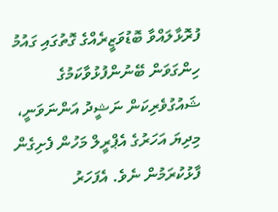ފުރޮޅާލައްވާ ބޮޑުވަޒީރެއްގެ ގޮތުގައި ގައުމު ހިންގަވަން ބޭނުންފުޅުވާކަމުގެ ޝައުގުވެރިކަން ނަޝީދު އަންނަވަނީ، މިދިޔަ އަހަރުގެ އެޕްރީލް މަހުން ފެށިގެން ފާޅުކުރަމުން ނެވެ. އެފަހަރު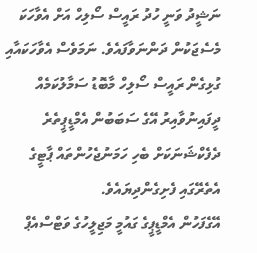ނަޝީދު ވަނީ ހުދު ރައީސް ސޯލިހް އަށް އެވާހަކަ މެސެޖަކުން ދަންނަވާފައެވެ. ނަމަވެސް އެވާހަކައާއި ގުޅިގެން ރައީސް ސޯލިހް މާބޮޑު ސަމާލުކަމެއް ދީފައިނުވާއިރު އޭގެ ސަބަބުން އެމްޑީޕީތެރެ ދެފެކްޝަނަކަށް ބެހި ހަމަނުޖެހުންތައް ޕާޓީގެ އެތެރޭގައި ފެށިގެންދިޔައެވެ.
އޭގެފަހުން އެމްޑީޕީގެ ގައުމީ މަޖިލީހުގެ ވަޓްސްއެޕް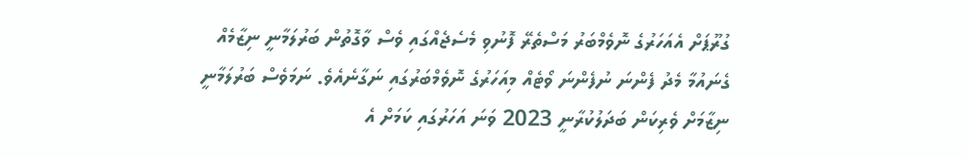ގުރޫޕަށް އެއަހަރުގެ ނޮވެމްބަރު މަސްތެރޭ ފޮނުވި މެސެޖެއްގައި ވެސް ވާގޮތުން ބަރުލަމާނީ ނިޒާމެއް ގެނައުމާ މެދު ފެންނަ ނުފެންނަ ވޯޓެއް މިއަހަރުގެ ނޮވެމްބަރުގައި ނަގާނެއެވެ. ނަމަވެސް ބަރުލަމާނީ ނިޒާމަށް ވެރިކަން ބަދަލުކުރާނީ 2023 ވަނަ އަހަރުގައި ކަމަށް އެ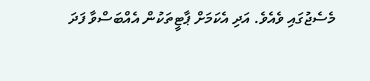މެސެޖުގައި ވެއެވެ. އަދި އެކަމަށް ޕާޓީތަކުން އެއްބަސްވާ ފަދަ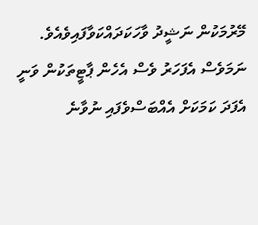މޭރުމަކުން ނަޝީދު ވާހަކަދައްކަވާފައިވެއެވެ. ނަމަވެސް އެފަހަރު ވެސް އެހެން ޕާޓީތަކުން ވަނީ އެފަދަ ކަމަކަށް އެއްބަސްވެފައި ނުވާނެ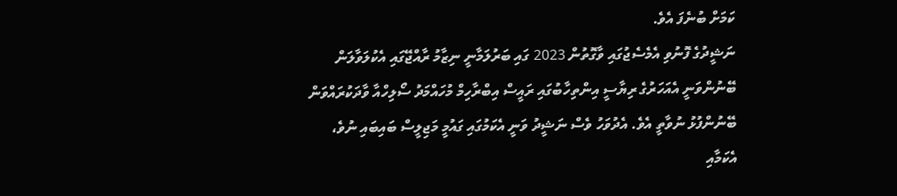ކަމަށް ބުނެފަ އެވެ.
ނަޝީދުގެ ފޮނުވި އެމެސެޖުގައި ވާގޮތުން 2023 ގައި ބަރުލަމާނީ ނިޒާމު ރާއްޖޭގައި އެކުލަވާލަން ބޭނުންވަނީ އެއަހަރުގެ ރިޔާސީ އިންތިހާބުގައި ރައީސް އިބްރާހިމް މުހައްމަދު ސޯލިހްއާ ވާދަކުރައްވަން ބޭނުންފުޅު ނުވާތީ އެވެ. އެދުވަހު ވެސް ނަޝީދު ވަނީ އެކަމުގައި ގައުމީ މަޖިލީސް ބައިބައި ނުވެ، އެކަމާއި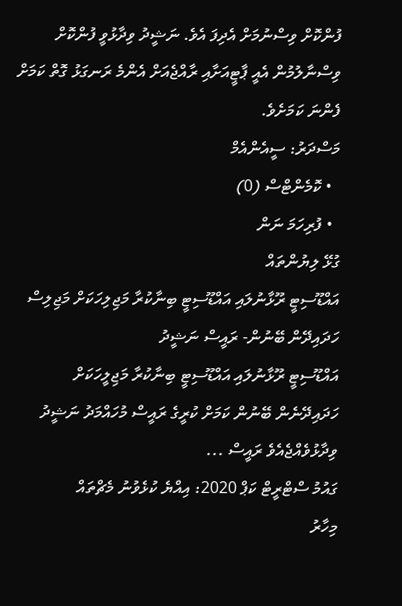ފުންކޮށް ވިސްނުމަށް އެދިފަ އެވެ. ނަޝީދު ވިދާޅުވީ ފުންކޮށް ވިސްނާލުމުން އެއީ ޕާޓީއަށާއި ރާއްޖެއަށް އެންމެ ރަނގަޅު ގޮތް ކަމަށް ފެންނަ ކަމަށެވެ.
މަސްދަރު: ސީއެންއެމް
  • ކޮމެންޓްސް (0)
  • ފުރިހަމަ ނަން
ގުޅޭ ލިޔުންތައް
އައްޑޫސިޓީ ރޫޅާނުލައި އައްޑޫސިޓީ ބިނާކުރާ މަޖިލިހަކަށް މަޖިލިސް ހަދައިދޭން ބޭނުން- ރައީސް ނަޝީދު
އައްޑޫސިޓީ ރޫޅާނުލައި އައްޑޫސިޓީ ބިނާކުރާ މަޖިލީހަކަށް ހަދައިދޭނެން ބޭނުން ކަމަށް ކުރީގެ ރައީސް މުހައްމަދު ނަޝީދު ވިދާޅުވެއްޖެއެވެ ރައީސް ...
ގައުމު ސްޓްރީޓް ކަޕް 2020: އިއްޔެ ކުޅެވުނު މެޗްތައް
މިހާރު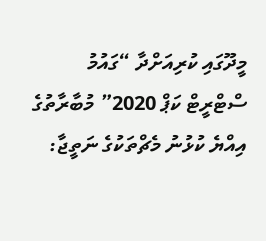މީދޫގައި ކުރިއަށްދާ “ގައުމު ސްޓްރީޓް ކަޕް 2020” މުބާރާތުގެ އިއްޔެ ކުޅުނު މެޗްތަކުގެ ނަތީޖާ: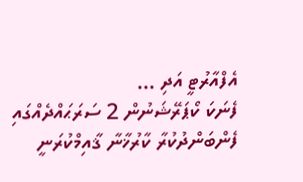އެފްއާރުޓީ އަދި ...
ފެނަކަ ކޯޕަރޭޝަނުން 2 ސަރަޙައްދެއްގައި ފެންބަންދުކުރާ ކާރުޚާނާ ޤާއިމްކުރަނީ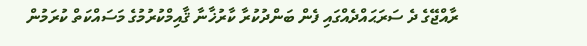ރާއްޖޭގެ ދެ ސަރަޙައްދެއްގައި ފެން ބަންދުކުރާ ކާރުޚާނާ ޤާއިމްކުރުމުގެ މަސައްކަތް ކުރަމުން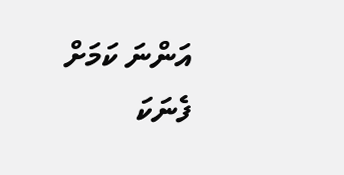އަންނަ ކަމަށް ފެނަކަ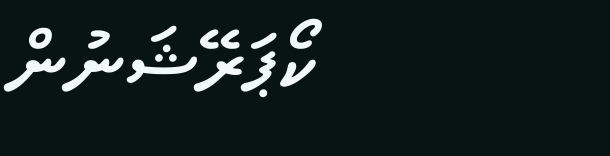ކޯޕަރޭޝަނުން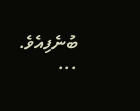ބުނެފިއެވެ. ...